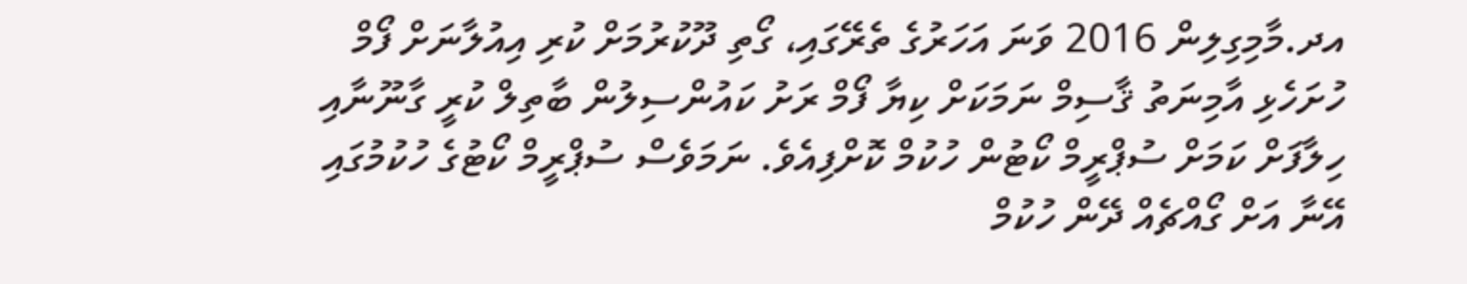އދ.މާމިގިލިން 2016 ވަނަ އަހަރުގެ ތެރޭގައި، ގޯތި ދޫކުރުމަށް ކުރި އިއުލާނަށް ފޯމް ހުށަހެޅި އާމިނަތު ޤާސިމް ނަމަކަށް ކިޔާ ފޯމް ރަށު ކައުންސިލުން ބާތިލް ކުރީ ގާނޫނާއި ހިލާފަށް ކަމަށް ސުޕްރީމް ކޯޓުން ހުކުމް ކޮށްފިއެވެ. ނަމަވެސް ސުޕްރީމް ކޯޓުގެ ހުކުމުގައި އޭނާ އަށް ގޯއްޗެއް ދޭން ހުކުމް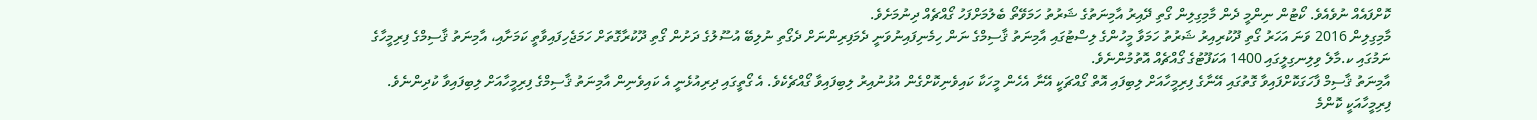ކޮށްފައެއް ނުވެއެވެ. ކޯޓުން ނިންމީ ދެން މާމިގިލިން ގޯތި ދޭއިރު އާމިނަތުގެ ޝަރުތު ހަމަވޭތޯ ބެލުމަށްފަހު ގޯއްޗެއް ދިނުމަށެވެ.
މާމިގިލިން 2016 ވަނަ އަހަރު ގޯތި ދޫކުރިއިރު ޝަރުތު ހަމަވާ މީހުންގެ ލިސްޓުގައި އާމިނަތު ޤާސިމްގެ ނަން ހިމެނިފައިނުވަނީ ދެމަފިރިންނަށް ދެގޯތި ނުލިބޭ އުސޫލުގެ ދަށުން ގޯތި ދޫކުރާގޮތަށް ހަމަޖެހިފައިވާތީ ކަމަށާއި، އާމިނަތު ޤާސިމްގެ ފިރިމީހާގެ ނަމުގައި ކ.މާލެ ވިލިނގިލީގައި 1400 އަކަފޫޓުގެ ގޯއްޗެއް އޮތުމުންނެވެ.
އާމިނަތު ޤާސިމް ފާހަގަކޮށްފައިވާ ގޮތުގައި އޭނާގެ ފިރިމީހާއަށް ލިބިފައި އޮތް ގޯއްޗަކީ އޭނާ އެހެން މީހަކާ ކައިވެނިކޮށްގެން އުޅުނުއިރު ލިބިފައިވާ ގޯއްޗެކެވެ. އެ ގޯތީގައި ދިރިއުޅެނީ އެ ކައިވެނިން އާމިނަތު ޤާސިމްގެ ފިރިމީހާއަށް ލިބިފައިވާ ކުދިންނެވެ.
ފިރިމީހާއަކީ ކޮންމެ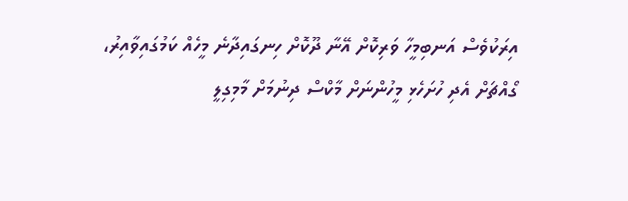އިރަކުވެސް އަނބިމީހާ ވަރިކޮށް އޭނާ ދޫކޮށް ހިނގައިދާނެ މީހެއް ކަމުގައިވާއިރު، ގޯއްޗަށް އެދި ހުށަހެޅި މީހުންނަށް މާކްސް ދިނުމަށް މާމިގިލީ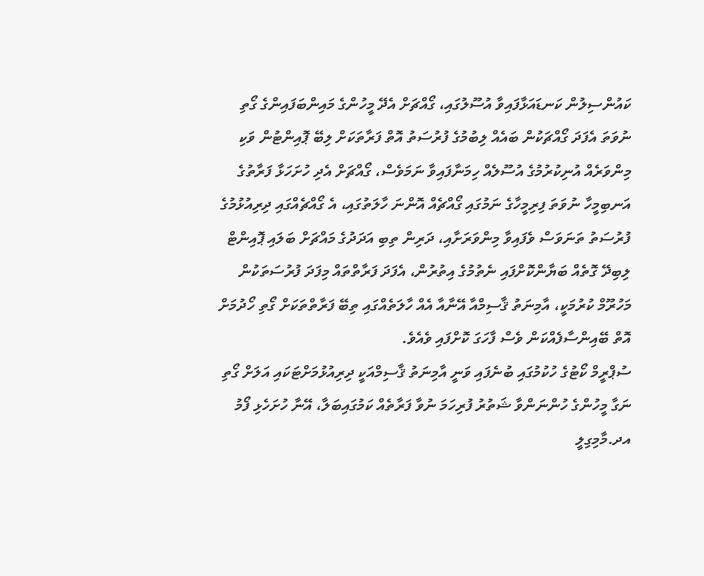ކައުންސިލުން ކަނޑައަޅާފައިވާ އުސޫލުގައި، ގޯއްޗަށް އެދޭ މީހުންގެ މައިންބަފައިންގެ ގޯތި ނުވަތަ އެފަދަ ގޯއްޗަކުން ބައެއް ލިބުމުގެ ފުރުސަތު އޮތް ފަރާތަކަށް ލިބޭ ޕޮއިންޓުން ވަކި މިންވަރެއް އުނިކުރުމުގެ އުސޫލެއް ހިމަނާފައިވާ ނަމަވެސް، ގޯއްޗަށް އެދި ހުށަހަޅާ ފަރާތުގެ އަނބިމީހާ ނުވަތަ ފިރިމީހާގެ ނަމުގައި ގޯއްޗެއް އޮންނަ ހާލަތުގައި، އެ ގޯއްޗެއްގައި ދިރިއުޅުމުގެ ފުރުސަތު ތަނަވަސް ވެފައިވާ މިންވަރަށާއި، ދަރިން ތިބި އަދަދުގެ މައްޗަށް ބަލައި ޕޮއިންޓް ލިބިދޭ ގޮތެއް ބަޔާންކޮށްފައި ނެތުމުގެ އިތުރުން، އެފަދަ ފަރާތްތައް މިފަދަ ފުރުސަތަކުން މަހުރޫމް ކުރުމަކީ، އާމިނަތު ޤާސިމްއާ އޭނާއާ އެއް ހާލަތެއްގައި ތިބޭ ފަރާތްތަކަށް ގޯތި ހޯދުމަށް އޮތް ބޭއިންސާފެއްކަން ވެސް ފާހަގަ ކޮށްފައި ވެއެވެ.
ސުޕްރީމް ކޯޓުގެ ހުކުމުގައި ބުނެފައި ވަނީ އާމިނަތު ޤާސިމްއަކީ ދިރިއުޅުމަށްޓަކައި އަލަށް ގޯތި ނަގާ މީހުންގެ ހުންނަންވާ ޝަތުރު ފުރިހަމަ ނުވާ ފަރާތެއް ކަމުގައިބަލާ، އޭނާ ހުށަހެޅި ފޯމު އދ.މާމިގިލީ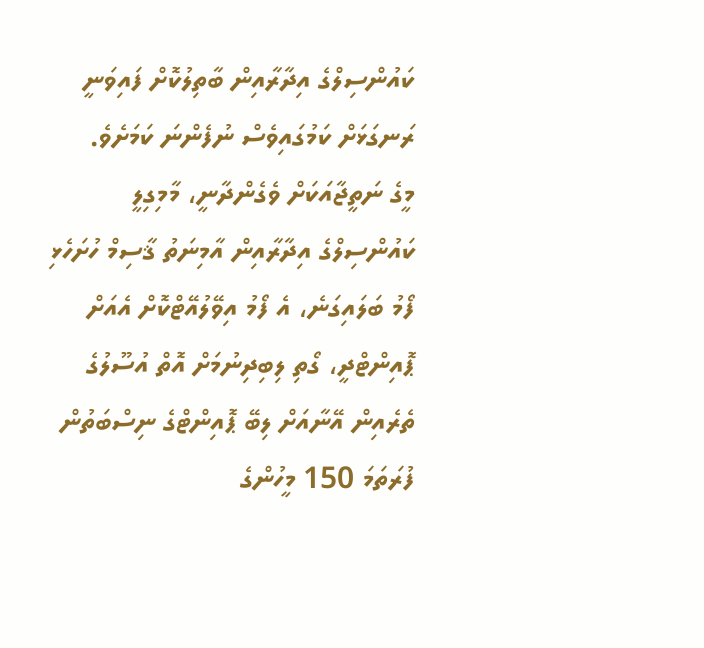ކައުންސިލްގެ އިދާރާއިން ބާތިލުކޮށް ފައިވަނީ ރަނގަޅަށް ކަމުގައިވެސް ނުފެންނަ ކަމަށެވެ.
މީގެ ނަތީޖާއަކަށް ވެގެންދާނީ، މާމިގިލީ ކައުންސިލްގެ އިދާރާއިން އާމިނަތު ޤާސިމް ހުށަހެޅި ފޯމު ބަލައިގަނެ، އެ ފޯމު އިވޭލުއޭޓްކޮށް އެއަށް ޕޮއިންޓްދީ، ގޯތި ލިބިދިނުމަށް އޮތް އުސޫލުގެ ތެރެއިން އޭނާއަށް ލިބޭ ޕޮއިންޓްގެ ނިސްބަތުން ފުރަތަމަ 150 މީހުންގެ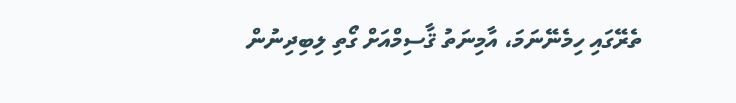ތެރޭގައި ހިމެނޭނަމަ، އާމިނަތު ޤާސިމްއަށް ގޯތި ލިބިދިނުން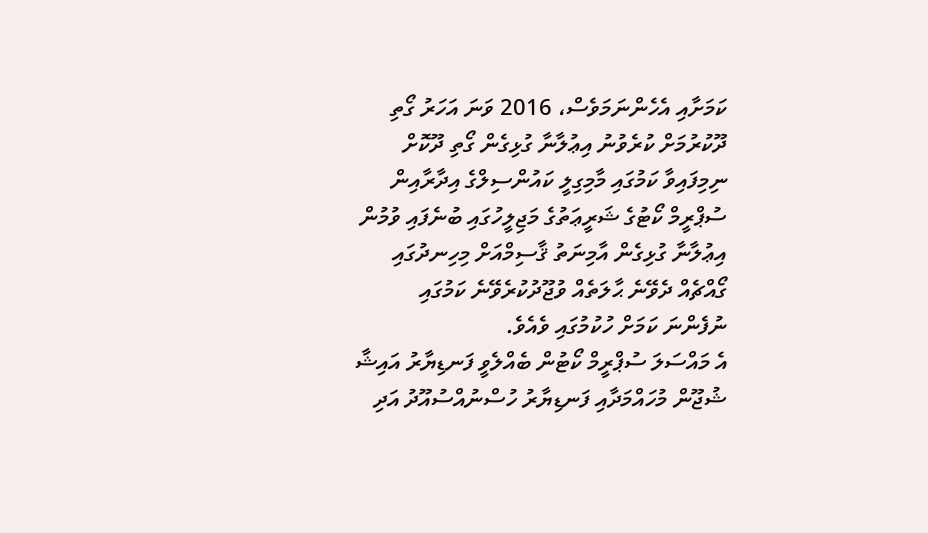ކަމަށާއި އެހެންނަމަވެސް، 2016 ވަނަ އަހަރު ގޯތި ދޫކުރުމަށް ކުރެވުނު އިޢުލާނާ ގުޅިގެން ގޯތި ދޫކޮށް ނިމިފައިވާ ކަމުގައި މާމިގިލީ ކައުންސިލްގެ އިދާރާއިން ސުޕްރީމް ކޯޓުގެ ޝަރީޢަތުގެ މަޖިލީހުގައި ބުނެފައި ވުމުން އިޢުލާނާ ގުޅިގެން އާމިނަތު ޤާސިމްއަށް މިހިނދުގައި ގޯއްޗެއް ދެވޭނެ ޙާލަތެއް ވުޖޫދުކުރެވޭނެ ކަމުގައި ނުފެންނަ ކަމަށް ހުކުމުގައި ވެއެވެ.
އެ މައްސަލަ ސުޕްރީމް ކޯޓުން ބެއްލެވީ ފަނޑިޔާރު އައިޝާ ޝުޖޫން މުހައްމަދާއި ފަނޑިޔާރު ހުސްނުއްސުއޫދު އަދި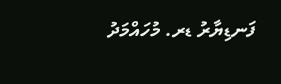ފަނޑިޔާރު ޑރ. މުހައްމަދު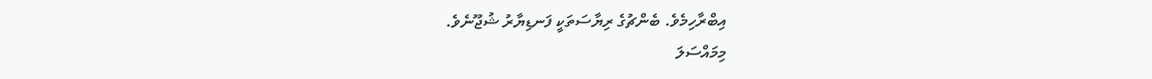އިބްރާހިމެވެ. ބެންޗުގެ ރިޔާސަތަކީ ފަނޑިޔާރު ޝުޖޫނެވެ.
މިމައްސަލަ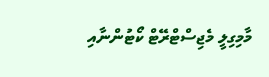މާމިގިލީ މެޖިސްޓްރޭޓް ކޯޓުންނާއި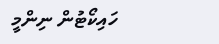ހައިކޯޓުން ނިންމީ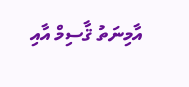އާމިނަތު ޤާސިމް އާއި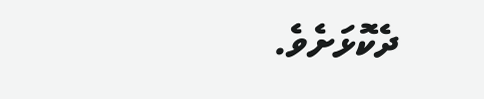ދެކޮޅަށެވެ.